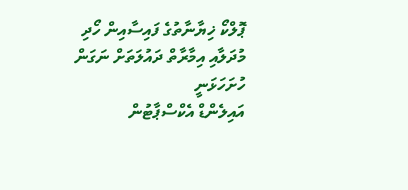ޕޮލްކޯ ޚިޔާނާތުގެ ފައިސާއިން ހޯދި މުދަލާއި އިމާރާތް ދައުލަތަށް ނަގަން ހުށަހަޅަނީ
އައިލެންޑް އެކްސްޕާޓުން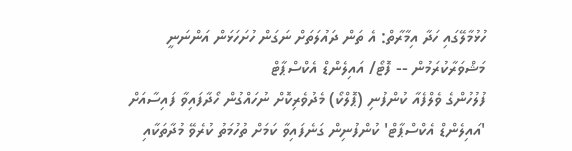ހުޅުމާލޭގައި ހަދާ އިމާރާތް: އެ ތަން ދައުލަތަށް ނަގަން ހުށަހަޅަން އަންނަނީ މަޝްވަރާކުރަމުން -- ފޮޓޯ/ އައިލެންޑް އެކްސްޕާޓް
ފުލުހުންގެ ވެލްފެއާ ކުންފުނި (ޕޮލްކޯ) މެދުވެރިކޮށް ނުހައްގުން ހޯދާފައިވާ ފައިސާއަށް 'އައިލެންޑް އެކްސްޕާޓް' ކުންފުނިން ގަނެފައިވާ ކަމަށް ތުހުމަތު ކުރެވޭ މުދާތަކާއި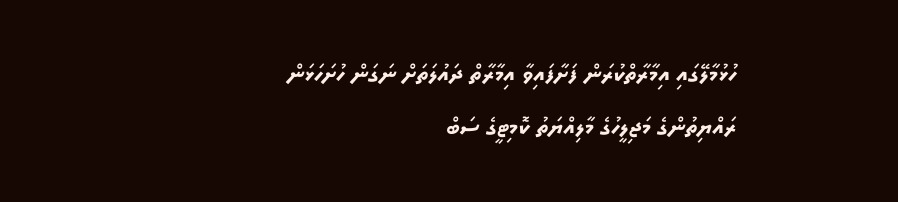ހުޅުމާލޭގައި އިމާރާތްކުރަން ފަށާފައިވާ އިމާރާތް ދައުލަތަށް ނަގަން ހުށަހަޅަން ރައްޔިތުންގެ މަޖިލީހުގެ މާލިއްޔަތު ކޮމިޓީގެ ސަބް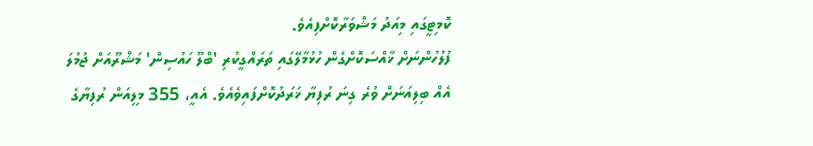ކޮމިޓީގައި މިއަދު މަޝްވަރާކޮށްފިއެވެ.
ފުލުހުންނަށް ޚާއްސަކޮށްގެން ހުޅުމާލޭގައި ތަރައްގީކުރި 'ބްލޫ ހައުސިން' މަޝްރޫއަށް ޖުމުލަ އެއް ބިލިއަނަށް ވުރެ ގިނަ ރުފިޔާ ޚަރަދުކޮށްފައިވެއެވެ. އެއީ، 355 މިލިއަން ރުފިޔާގެ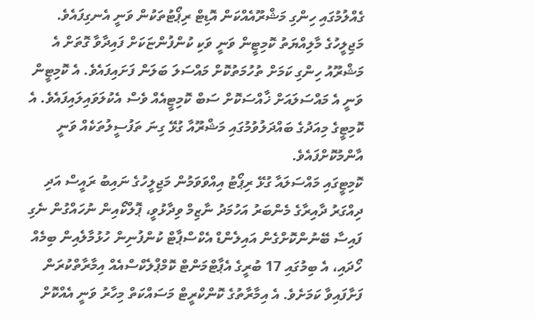ގެއްލުމުގައި ހިންގި މަޝްރޫއެއްކަން އޮޑިޓް ރިޕޯޓުތަކުން ވަނީ އެނގިފައެވެ.
މަޖިލީހުގެ މާލިއްޔަތު ކޮމިޓީން ވަނީ ވަކި ކުންފުންޏަކަށް ފައިދާވާ ގޮތަށް އެ މަޝްރޫއު ހިންގި ކަމަށް ތުހުމަތުކޮށް މައްސަލަ ބަލަން ފަށައިފައެވެ. އެ ކޮމިޓީން ވަނީ އެ މައްސަލައަށް ޚާއްސަކޮށް ސަބް ކޮމިޓީއެއް ވެސް އެކުލަވައިލައިފައެވެ. އެ ކޮމިޓީގެ މިއަދުގެ ބައްދަލުވުމުގައި މަޝްރޫއާ ގުޅޭ ގިނަ ތަފުސީލުތަކެއް ވަނީ އާންމުކޮށްފައެވެ.
ކޮމިޓީގައި މައްސަލައާ ގުޅޭ ރިޕޯޓު އިއްވަވަމުން މަޖިލީހުގެ ނައިބު ރައީސް އަދި ދިއްގަރު ދާއިރާގެ މެންބަރު އަހުމަދު ނާޒިމް ވިދާޅުވީ، ޕޮލްކޯއިން ނުހައްގުން ނެގި ފައިސާ ބޭނުންކޮށްގެން އައިލެންޑް އެކްސްޕާޓް ކުންފުނިން ހުޅުމާލެއިން ބިމެއް ހޯދައި، އެ ބިމުގައި 17 ބުރީގެ އެޕާޓްމަންޓް ކޮމްޕްލެކްސްއެއް އިމާރާތްކުރަން ފަށާފައިވާ ކަމަށެވެ. އެ އިމާރާތުގެ ކޮންކްރީޓް މަސައްކަތް މިހާރު ވަނީ އެއްކޮށް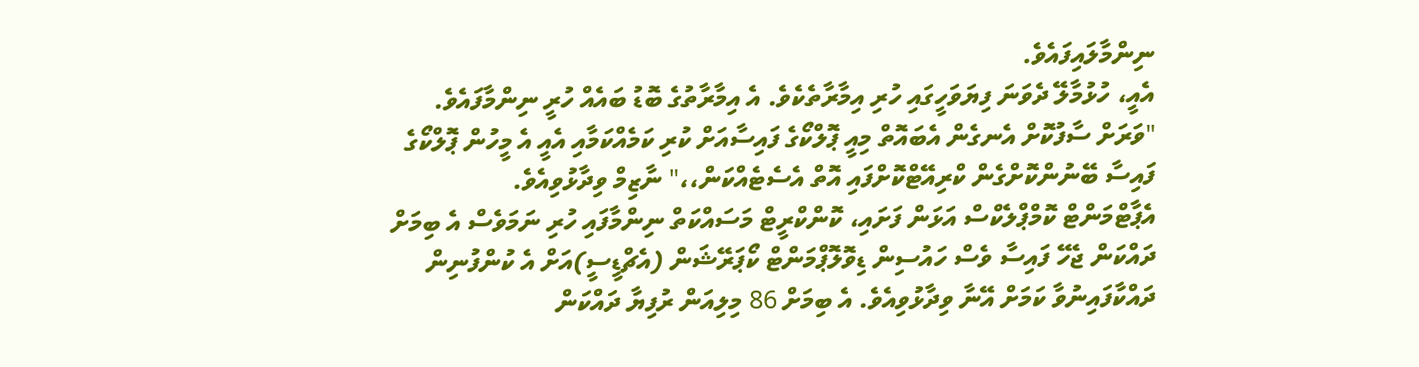ނިންމާލައިފައެވެ.
އެއީ، ހުޅުމާލޭ ދެވަނަ ފިޔަވަހީގައި ހުރި އިމާރާތެކެވެ. އެ އިމާރާތުގެ ބޮޑު ބައެއް ހުރީ ނިންމާފައެވެ.
"ވަރަށް ސާފުކޮށް އެނގެން އެބައޮތް މިއީ ޕޮލްކޯގެ ފައިސާއަށް ކުރި ކަމެއްކަމާއި އެއީ އެ މީހުން ޕޮލްކޯގެ ފައިސާ ބޭނުންކޮށްގެން ކްރިއޭޓްކޮށްފައި އޮތް އެސެޓެއްކަން،،" ނާޒިމް ވިދާޅުވިއެވެ.
އެޕާޓްމަންޓް ކޮމްޕްލެކްސް އަޅަން ފަށައި، ކޮންކްރީޓް މަސައްކަތް ނިންމާފައި ހުރި ނަމަވެސް އެ ބިމަށް ދައްކަން ޖެހޭ ފައިސާ ވެސް ހައުސިން ޑިވޮލޮޕްމަންޓް ކޯޕަރޭޝަން (އެޗްޑީސީ)އަށް އެ ކުންފުނިން ދައްކާފައިނުވާ ކަމަށް އޭނާ ވިދާޅުވިއެވެ. އެ ބިމަށް 86 މިލިއަން ރުފިޔާ ދައްކަން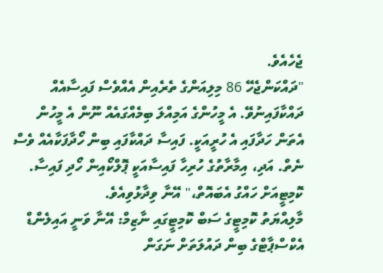ޖެހެއެވެ.
"ދައްކަންޖެހޭ 86 މިލިއަންގެ ތެރެއިން އެއްވެސް ފައިސާއެއް ދައްކާފައިނުވޭ. އެ މީހުންގެ އަމިއްލަ ބިމެއްގައެއް ނޫން އެ މީހުން އެތަން ހަދާފައި އެ ހުރީއަކީ. ފައިސާ ދައްކާފައި ބިން ހޯދާފަކާއެއް ވެސް ނެތް. އަދި، އިމާރާތުގެ ހުރިހާ ފައިސާއަކީ ޕޮލްކޯއިން ހޯދި ފައިސާ. ކޮމިޓީއަށް ހައްގު އެބައޮތް،" އޭނާ ވިދާޅުވިއެވެ.
މާލިއްޔަތު ކޮމިޓީގެ ސަބް ކޮމިޓީގައި ނާޒިމް: އޭނާ ވަނީ އައިލެންޑް އެކްސްޕާޓްގެ ބިން ދައުލަތަށް ނަގަން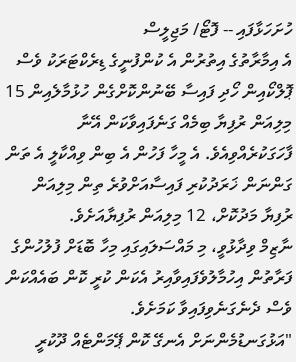ހުށަހަޅާފައި -- ފޮޓޯ/ މަޖިލީސް
އެ އިމާރާތުގެ އިތުރުން އެ ކުންފުނީގެ ޑިރެކްޓަރަކު ވެސް ޕޮލްކޯއިން ހޯދި ފައިސާ ބޭނުންކޮށްގެން ހުޅުމާލެއިން 15 މިލިއަން ރުފިޔާ ބިމެއް ގަނެފައިވާކަން އޭނާ ފާހަގަކުރެއްވިއެވެ. އެ މީހާ ފަހުން އެ ބިން ވިއްކާލީ އެ ތަން ގަންނަން ޚަރަދުކުރި ފައިސާއަށްވުރެ ތިން މިލިއަން ރުފިޔާ މަދުކޮށް، 12 މިލިއަން ރުފިޔާއަށެވެ.
ނާޒިމް ވިދާޅުވީ، މި މައްސަލައިގައި މިހާ ބޮޑަށް ފުލުހުންގެ ފަރާތުން އިހުމާލުވެފައިވާއިރު އެކަން ކުރީ ކޮން ބައެއްކަން ވެސް ދެނެގަނެވިފައިވާ ކަމަށެވެ.
"އަޅުގަނޑުމެންނަށް އެނގޭ ކޮން ޕޭމަންޓެއް ދޫކުރީ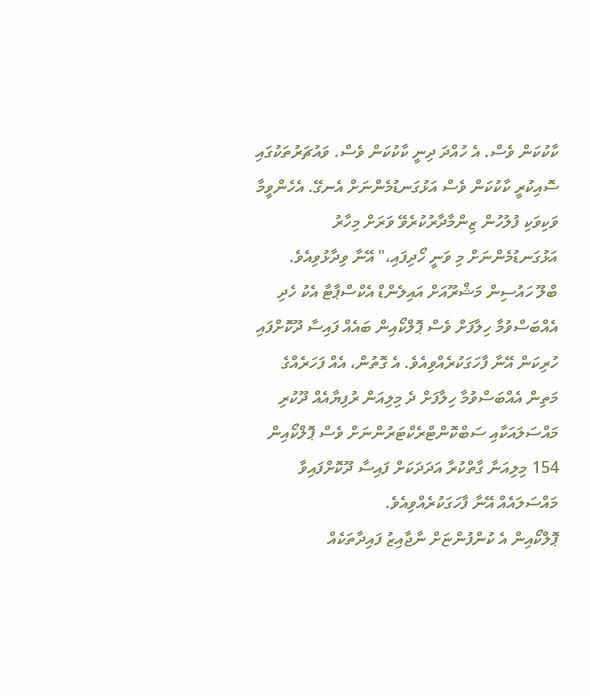ކާކުކަން ވެސް. އެ ހުއްދަ ދިނީ ކާކުކަން ވެސް. ވައުޗަރުތަކުގައި ސޮއިކުރީ ކާކުކަން ވެސް އަޅުގަނޑުމެންނަށް އެނގޭ. އެހެންވީމާ ވަކިވަކި ފުލުހުން ޒިންމާދާރުކުރެވޭ ވަރަށް މިހާރު އަޅުގަނޑުމެންނަށް މި ވަނީ ހޯދިފައި،" އޭނާ ވިދާޅުވިއެވެ.
ބްލޫ ހައުސިން މަޝްރޫއަށް އައިލެންޑް އެކްސްޕާޓާ އެކު ހެދި އެއްބަސްވުމާ ހިލާފަށް ވެސް ޕޮލްކޯއިން ބައެއް ފައިސާ ދޫކޮށްފައި ހުރިކަން އޭނާ ފާހަގަކުރެއްވިއެވެ. އެ ގޮތުން، އެއް ފަހަރެއްގެ މަތިން އެއްބަސްވުމާ ހިލާފަށް ދެ މިލިއަން ރުފިޔާއެއް ދޫކުރި މައްސަލައަކާއި ސަބްކޮންޓްރެކްޓަރުންނަށް ވެސް ޕޮލްކޯއިން 154 މިލިއަނާ ގާތްކުރާ އަދަދަކަށް ފައިސާ ދޫކޮށްފައިވާ މައްސަލައެއް އޭނާ ފާހަގަކުރެއްވިއެވެ.
ޕޮލްކޯއިން އެ ކުންފުންޏަށް ނާޖާއިޒު ފައިދާތަކެއް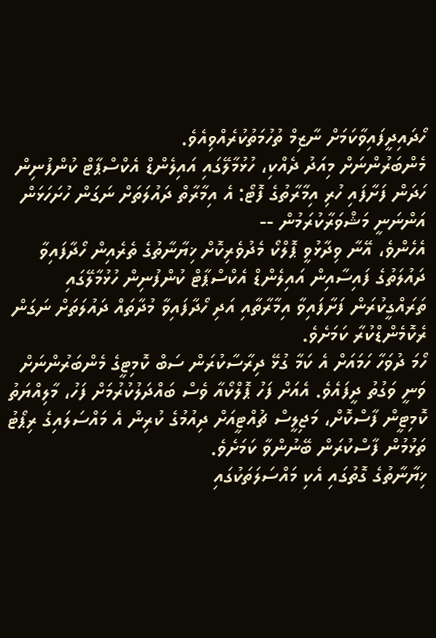ހޯދައިދީފައިވާކަމަށް ނާޒިމް ތުހުމަތުކުރެއްވިއެވެ.
މެންބަރުންނަށް މިއަދު ދެއްކި، ހުޅުމާލޭގައި އައިލެންޑް އެކްސްޕާޓް ކުންފުނިން ހަދަން ފަށާފައި ހުރި އިމާރާތުގެ ފޮޓޯ: އެ އިމާރާތް ދައުލަތަށް ނަގަން ހުށަހަޅަން އަންނަނީ މަޝްވަރާކުރަމުން --
އެހެންވެ، އޭނާ ވިދާޅުވީ ޕޮލްކޯ މެދުވެރިކޮށް ޚިޔާނާތުގެ ތެރެއިން ހޯދާފައިވާ ދައުލަތުގެ ފައިސާއިން އައިލެންޑް އެކްސްޕާޓް ކުންފުނިން ހުޅުމާލޭގައި ތަރައްގީކުރަން ފަށާފައިވާ އިމާރާތާއި އަދި ހޯދާފައިވާ މުދާތައް ދައުލަތަށް ނަގަން ރެކޮމެންޑްކުރާ ކަމަށެވެ.
ހޯމަ ދުވަހާ ހަމައަށް އެ ކަމާ ގުޅޭ ދިރާސާކުރަން ސަބް ކޮމިޓީގެ މެންބަރުންނަށް ވަނީ ވަގުތު ދީފައެވެ. އެއަށް ފަހު ޕޮލްކޯއާ ވެސް ބައްދަލުކުރުމަށް ފަހު، މާލިއްޔަތު ކޮމިޓީން ފާސްކޮށް، މަޖިލީސް ޗުއްޓީއަށް ދިއުމުގެ ކުރިން އެ މައްސަލައިގެ ރިޕޯޓު ތަޅުމުން ފާސްކުރަން ބޭނުންވާ ކަމަށެވެ.
ޚިޔާނާތުގެ ގޮތުގައި އެކި މައްސަލަތަކުގައި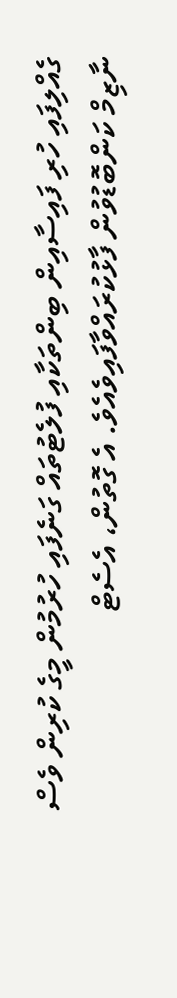ގެއްލިފައި ހުރި ފައިސާއިން ބިންތަކާއި ފުލެޓުތައް ގަނެފައި ހުރުމުން މީގެ ކުރިން ވެސް ނާޒިމް ކަންބޮޑުވުން ފާޅުކުރައްވާފައިވެއެވެ. އެ ގޮތުން، އެސެޓް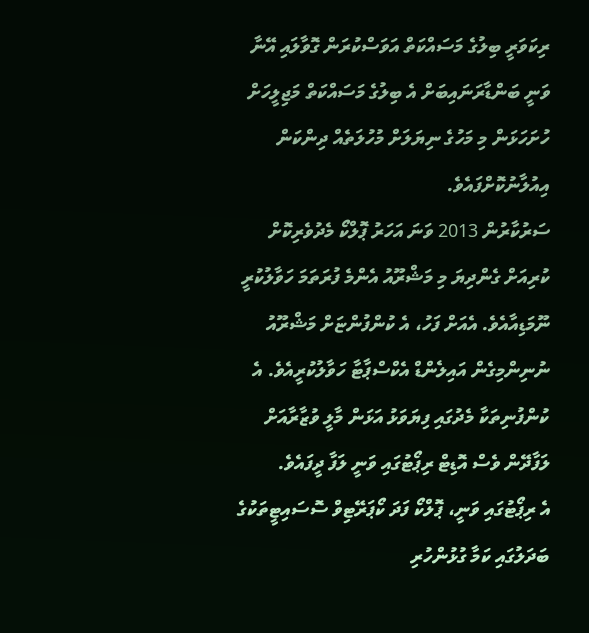ރިކަވަރީ ބިލުގެ މަސައްކަތް އަވަސްކުރަން ގޮވާލައި އޭނާ ވަނީ ބަންޑާރަނައިބަށް އެ ބިލުގެ މަސައްކަތް މަޖިލީހަށް ހުށަހަޅަން މި މަހުގެ ނިޔަލަށް މުހުލަތެއް ދިންކަން އިއުލާނުކޮށްފައެވެ.
ސަރުކާރުން 2013 ވަނަ އަހަރު ޕޮލްކޯ މެދުވެރިކޮށް ކުރިއަށް ގެންދިޔަ މި މަޝްރޫއު އެންމެ ފުރަތަމަ ހަވާލުކުރީ ނޫމަޑިއާއެވެ. އެއަށް ފަހު، އެ ކުންފުންޏަށް މަޝްރޫއު ނުނިންމިގެން އައިލެންޑް އެކްސްޕާޓާ ހަވާލުކުރީއެވެ. އެ ކުންފުނިތަކާ މެދުގައި ފިޔަވަޅު އަޅަން މާލީ ވުޒާރާއަށް ލަފާދޭން ވެސް އޮޑިޓް ރިޕޯޓުގައި ވަނީ ލަފާ ދީފައެވެ.
އެ ރިޕޯޓުގައި ވަނީ، ޕޮލްކޯ ފަދަ ކޯޕަރޭޓިވް ސޮސައިޓީތަކުގެ ބަދަލުގައި ކަމާ ގުޅުންހުރި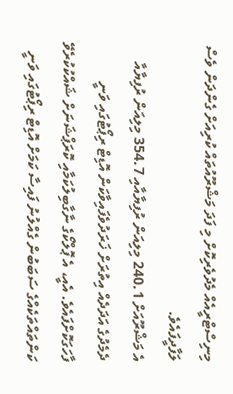މިނިސްޓްރީއެއް މެދުވެރިކޮށް މި ފަދަ މަޝްރޫއުތައް ކުރިއަށް ގެންދަން ވެސް ލަފާދީފައެވެ.
އެ މަޝްރޫއަށް 240.1 މިލިއަން ރުފިޔާއާއި 354.7 މިލިއަން ރުފިޔާއާ ދެމެދުގެ އަދަދެއް އިތުރަށް ޚަރަދުވެފައިވާކަން އޮޑިޓް ރިޕޯޓުގައި ވަނީ ފާހަގަކޮށްފައެވެ. އެއީ، އެ ޕޮލްކޯގެ ނާގާބިލުކަމާއި ކޮރަޕްޝަނަށް ޝައްކުކުރެވޭ ކަންތައްތަކެއްގެ ސަބަބުން ގެއްލުނު ފައިސާ ކަމަށް އޮޑިޓް ރިޕޯޓުގައި ވަނީ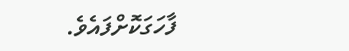ފާހަގަކޮށްފައެވެ.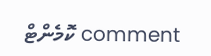comment ކޮމެންޓް